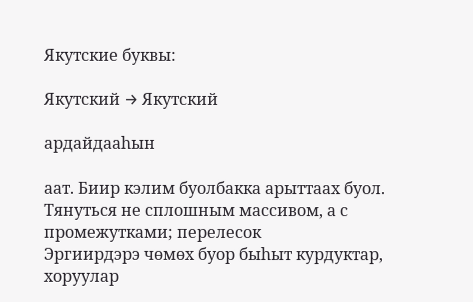Якутские буквы:

Якутский → Якутский

ардайдааһын

аат. Биир кэлим буолбакка арыттаах буол. Тянуться не сплошным массивом, а с промежутками; перелесок
Эргиирдэрэ чөмөх буор быһыт курдуктар, хоруулар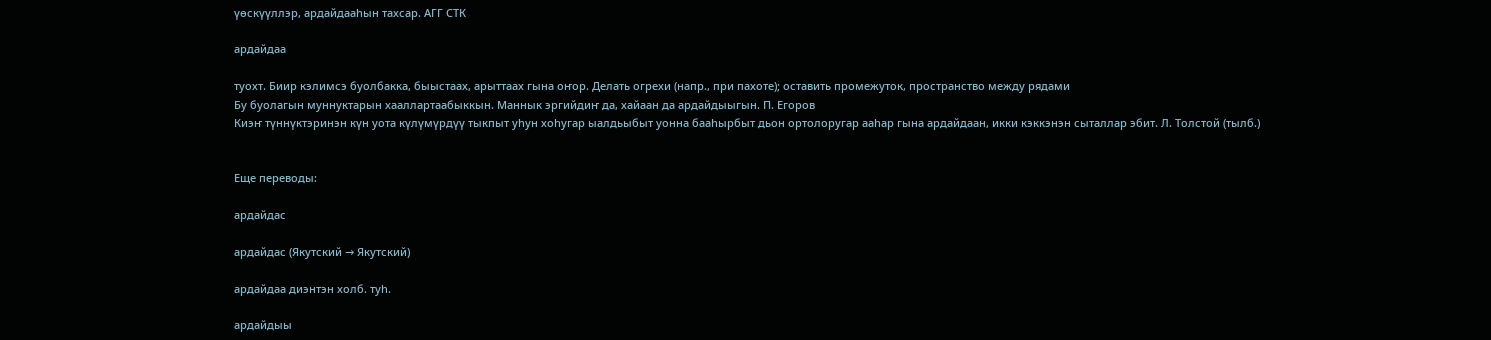үөскүүллэр, ардайдааһын тахсар. АГГ СТК

ардайдаа

туохт. Биир кэлимсэ буолбакка, быыстаах, арыттаах гына оҥор. Делать огрехи (напр., при пахоте); оставить промежуток, пространство между рядами
Бу буолагын муннуктарын хааллартаабыккын. Маннык эргийдиҥ да, хайаан да ардайдыыгын. П. Егоров
Киэҥ түннүктэринэн күн уота күлүмүрдүү тыкпыт уһун хоһугар ыалдьыбыт уонна бааһырбыт дьон ортолоругар ааһар гына ардайдаан, икки кэккэнэн сыталлар эбит. Л. Толстой (тылб.)


Еще переводы:

ардайдас

ардайдас (Якутский → Якутский)

ардайдаа диэнтэн холб. туһ.

ардайдыы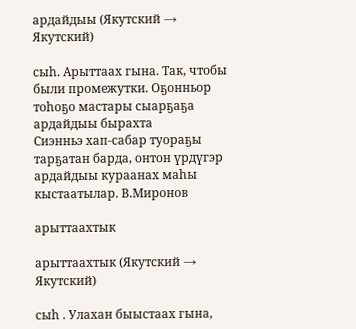ардайдыы (Якутский → Якутский)

сыһ. Арыттаах гына. Так, чтобы были промежутки. Оҕонньор тоһоҕо мастары сыарҕаҕа ардайдыы бырахта
Сиэнньэ хап-сабар туораҕы тарҕатан барда, онтон үрдүгэр ардайдыы кураанах маһы кыстаатылар. В.Миронов

арыттаахтык

арыттаахтык (Якутский → Якутский)

сыһ . Улахан быыстаах гына,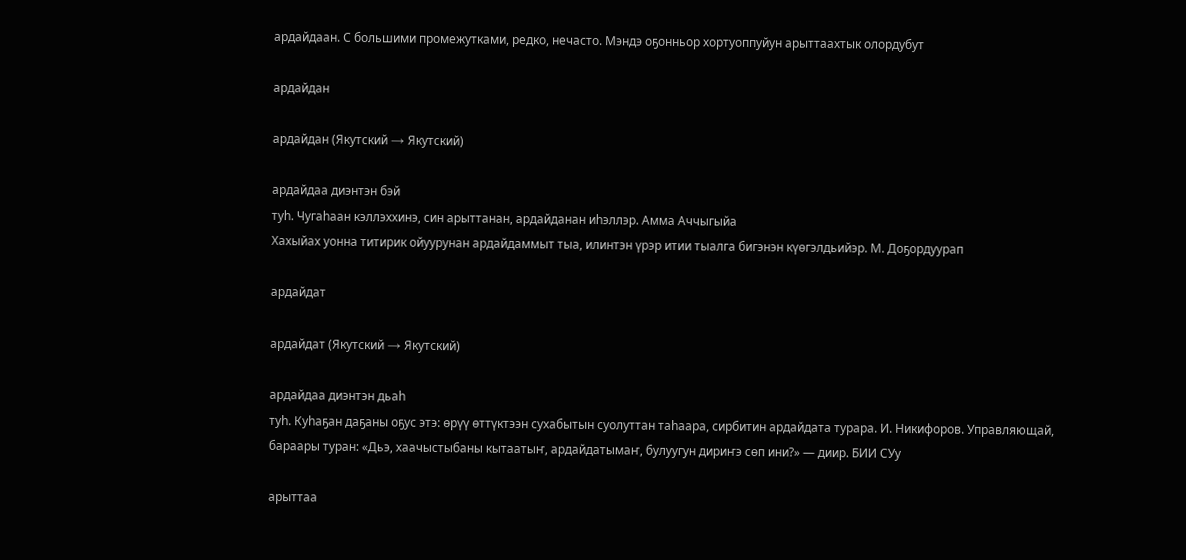ардайдаан. С большими промежутками, редко, нечасто. Мэндэ оҕонньор хортуоппуйун арыттаахтык олордубут

ардайдан

ардайдан (Якутский → Якутский)

ардайдаа диэнтэн бэй
туһ. Чугаһаан кэллэххинэ, син арыттанан, ардайданан иһэллэр. Амма Аччыгыйа
Хахыйах уонна титирик ойуурунан ардайдаммыт тыа, илинтэн үрэр итии тыалга бигэнэн күөгэлдьийэр. М. Доҕордуурап

ардайдат

ардайдат (Якутский → Якутский)

ардайдаа диэнтэн дьаһ
туһ. Куһаҕан даҕаны оҕус этэ: өрүү өттүктээн сухабытын суолуттан таһаара, сирбитин ардайдата турара. И. Никифоров. Управляющай, бараары туран: «Дьэ, хаачыстыбаны кытаатыҥ, ардайдатымаҥ, булуугун дириҥэ сөп ини?» — диир. БИИ СУу

арыттаа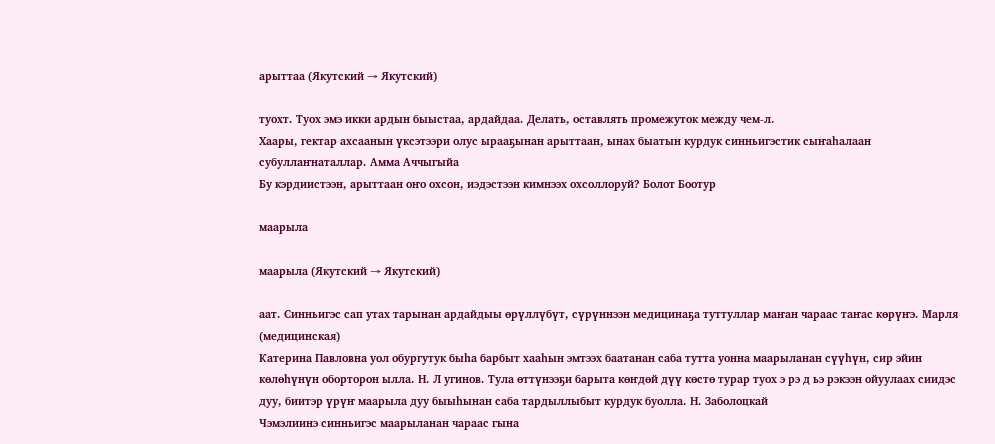арыттаа (Якутский → Якутский)

туохт. Туох эмэ икки ардын быыстаа, ардайдаа. Делать, оставлять промежуток между чем-л.
Хаары, гектар ахсаанын үксэтээри олус ырааҕынан арыттаан, ынах быатын курдук синньигэстик сыҥаһалаан субуллаҥнаталлар. Амма Аччыгыйа
Бу кэрдиистээн, арыттаан оҥо охсон, иэдэстээн кимнээх охсоллоруй? Болот Боотур

маарыла

маарыла (Якутский → Якутский)

аат. Синньигэс сап утах тарынан ардайдыы өрүллүбүт, сүрүннээн медицинаҕа туттуллар маҥан чараас таҥас көрүҥэ. Марля (медицинская)
Катерина Павловна уол обургутук быһа барбыт хааһын эмтээх баатанан саба тутта уонна маарыланан сүүһүн, сир эйин көлөһүнүн оборторон ылла. Н. Л угинов. Тула өттүнээҕи барыта көҥдөй дүү көстө турар туох э рэ д ьэ рэкээн ойуулаах сиидэс дуу, биитэр үрүҥ маарыла дуу быыһынан саба тардыллыбыт курдук буолла. Н. Заболоцкай
Чэмэлиинэ синньигэс маарыланан чараас гына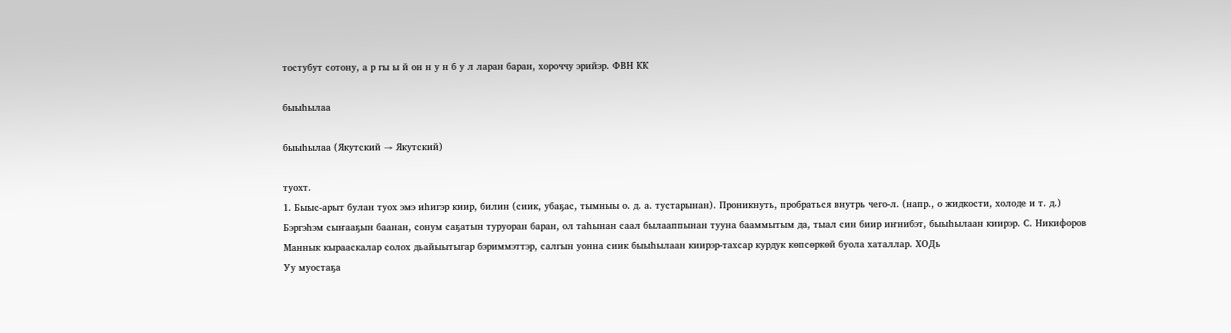тостубут сотону, а р гы ы й он н у н б у л ларан баран, хороччу эрийэр. ФВН КК

быыһылаа

быыһылаа (Якутский → Якутский)

туохт.
1. Быыс-арыт булан туох эмэ иһигэр киир, билин (сиик, убаҕас, тымныы о. д. а. тустарынан). Проникнуть, пробраться внутрь чего-л. (напр., о жидкости, холоде и т. д.)
Бэргэһэм сыҥааҕын баанан, сонум саҕатын туруоран баран, ол таһынан саал былааппынан тууна бааммытым да, тыал син биир иҥнибэт, быыһылаан киирэр. С. Никифоров
Маннык кырааскалар солох дьайыытыгар бэриммэттэр, салгын уонна сиик быыһылаан киирэр-тахсар курдук көпсөркөй буола хаталлар. ХОДь
Уу муостаҕа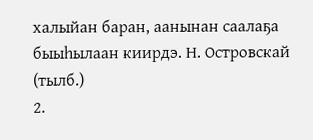халыйан баран, аанынан саалаҕа быыһылаан киирдэ. Н. Островскай (тылб.)
2.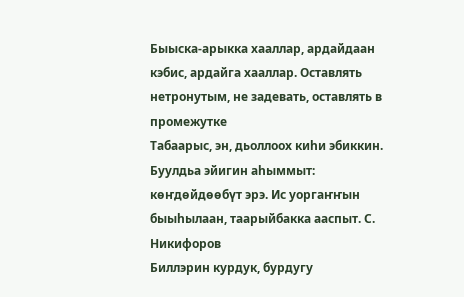Быыска-арыкка хааллар, ардайдаан кэбис, ардайга хааллар. Оставлять нетронутым, не задевать, оставлять в промежутке
Табаарыс, эн, дьоллоох киһи эбиккин. Буулдьа эйигин аһыммыт: көҥдөйдөөбүт эрэ. Ис уоргаҥҥын быыһылаан, таарыйбакка ааспыт. С. Никифоров
Биллэрин курдук, бурдугу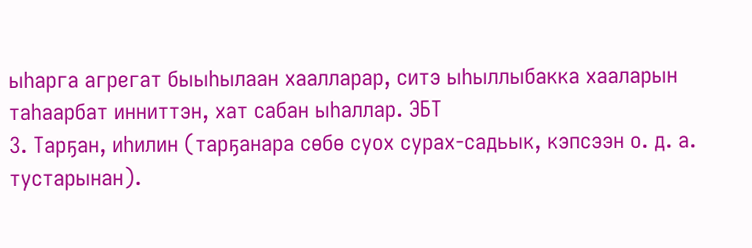ыһарга агрегат быыһылаан хаалларар, ситэ ыһыллыбакка хааларын таһаарбат инниттэн, хат сабан ыһаллар. ЭБТ
3. Тарҕан, иһилин (тарҕанара сөбө суох сурах-садьык, кэпсээн о. д. а. тустарынан).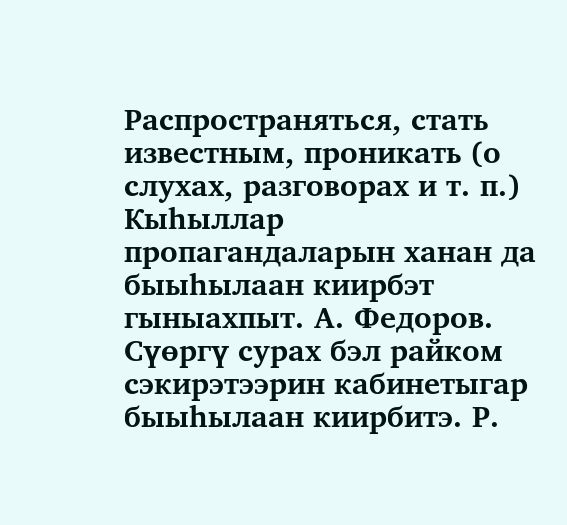Распространяться, стать известным, проникать (о слухах, разговорах и т. п.)
Кыһыллар пропагандаларын ханан да быыһылаан киирбэт гыныахпыт. А. Федоров. Сүөргү сурах бэл райком сэкирэтээрин кабинетыгар быыһылаан киирбитэ. Р.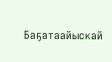Баҕатаайыскай